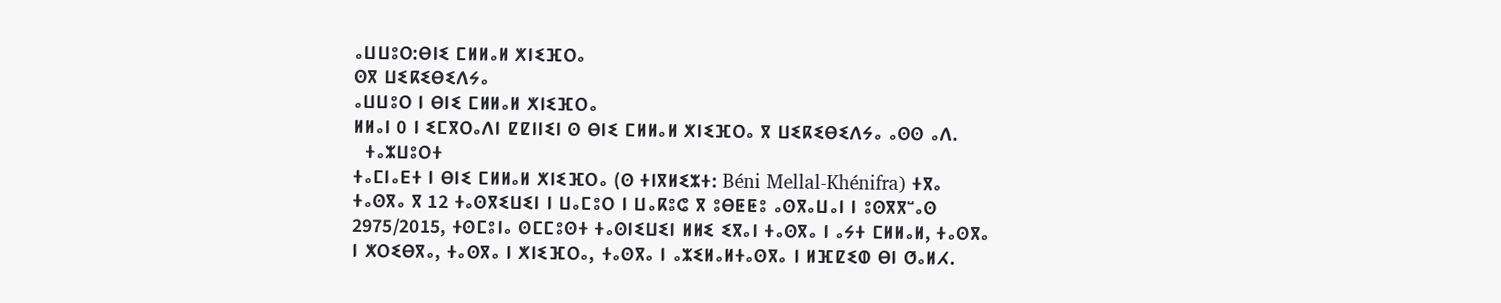ⴰⵡⵡⵓⵔ:ⴱⵏⵉ ⵎⵍⵍⴰⵍ ⵅⵏⵉⴼⵔⴰ
ⵙⴳ ⵡⵉⴽⵉⴱⵉⴷⵢⴰ
ⴰⵡⵡⵓⵔ ⵏ ⴱⵏⵉ ⵎⵍⵍⴰⵍ ⵅⵏⵉⴼⵔⴰ
ⵍⵍⴰⵏ 0 ⵏ ⵉⵎⴳⵔⴰⴷⵏ ⵇⵇⵏⵏⵉⵏ ⵙ ⴱⵏⵉ ⵎⵍⵍⴰⵍ ⵅⵏⵉⴼⵔⴰ ⴳ ⵡⵉⴽⵉⴱⵉⴷⵢⴰ ⴰⵙⵙ ⴰⴷ.
  ⵜⴰⵣⵡⵓⵔⵜ
ⵜⴰⵎⵏⴰⴹⵜ ⵏ ⴱⵏⵉ ⵎⵍⵍⴰⵍ ⵅⵏⵉⴼⵔⴰ (ⵙ ⵜⵏⴳⵍⵉⵣⵜ: Béni Mellal-Khénifra) ⵜⴳⴰ ⵜⴰⵙⴳⴰ ⴳ 12 ⵜⴰⵙⴳⵉⵡⵉⵏ ⵏ ⵡⴰⵎⵓⵔ ⵏ ⵡⴰⴽⵓⵛ ⴳ ⵓⴱⵟⵟⵓ ⴰⵙⴳⴰⵡⴰⵏ ⵏ ⵓⵙⴳⴳⵯⴰⵙ 2975/2015, ⵜⵙⵎⵓⵏⴰ ⵙⵎⵎⵓⵙⵜ ⵜⴰⵙⵏⵉⵡⵉⵏ ⵍⵍⵉ ⵉⴳⴰⵏ ⵜⴰⵙⴳⴰ ⵏ ⴰⵢⵜ ⵎⵍⵍⴰⵍ, ⵜⴰⵙⴳⴰ ⵏ ⵅⵔⵉⴱⴳⴰ, ⵜⴰⵙⴳⴰ ⵏ ⵅⵏⵉⴼⵔⴰ, ⵜⴰⵙⴳⴰ ⵏ ⴰⵣⵉⵍⴰⵍⵜⴰⵙⴳⴰ ⵏ ⵍⴼⵇⵉⵀ ⴱⵏ ⵚⴰⵍⵃ.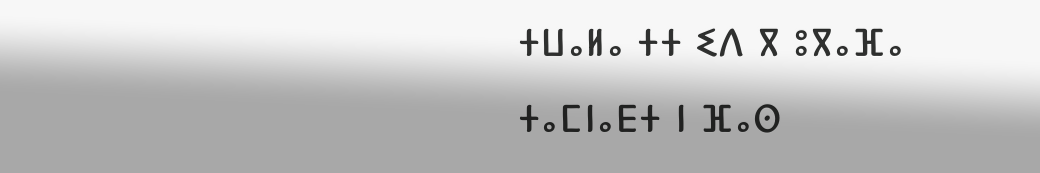ⵜⵡⴰⵍⴰ ⵜⵜ ⵉⴷ ⴳ ⵓⴳⴰⴼⴰ ⵜⴰⵎⵏⴰⴹⵜ ⵏ ⴼⴰⵙ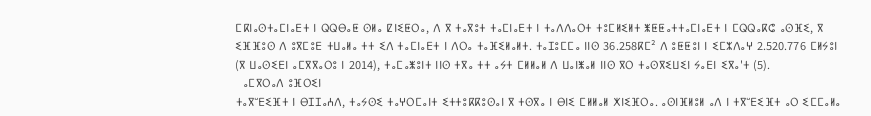ⵎⴽⵏⴰⵙⵜⴰⵎⵏⴰⴹⵜ ⵏ ⵕⵕⴱⴰⵟ ⵙⵍⴰ ⵇⵏⵉⵟⵔⴰ, ⴷ ⴳ ⵜⴰⴳⵓⵜ ⵜⴰⵎⵏⴰⴹⵜ ⵏ ⵜⴰⴷⴷⴰⵔⵜ ⵜⵓⵎⵍⵉⵍⵜ ⵥⵟⵟⴰⵜⵜⴰⵎⵏⴰⴹⵜ ⵏ ⵎⵕⵕⴰⴽⵛ ⴰⵙⴼⵉ, ⴳ ⵉⴼⴼⵓⵙ ⴷ ⵓⴳⵎⵓⴹ ⵜⵡⴰⵍⴰ ⵜⵜ ⵉⴷ ⵜⴰⵎⵏⴰⴹⵜ ⵏ ⴷⵔⴰ ⵜⴰⴼⵉⵍⴰⵍⵜ. ⵜⴰⵊⵓⵎⵎⴰ ⵏⵏⵙ 36.258ⴽⵎ² ⴷ ⵓⵟⵟⵓⵏ ⵏ ⵉⵎⵣⴷⴰⵖ 2.520.776 ⵎⵍⵢⵓⵏ (ⴳ ⵡⴰⵙⵉⴹⵏ ⴰⵎⴳⴳⴰⵔⵓ ⵏ 2014), ⵜⴰⵎⴰⵥⵓⵏⵜ ⵏⵏⵙ ⵜⴳⴰ ⵜⵜ ⴰⵢⵜ ⵎⵍⵍⴰⵍ ⴷ ⵡⴰⵏⵥⴰⵍ ⵏⵏⵙ ⴳⵔ ⵜⴰⵙⴳⵉⵡⵉⵏ ⵢⴰⴹⵏ ⵉⴳⴰ'ⵜ (5).
  ⴰⵎⴳⵔⴰⴷ ⵓⴼⵔⵉⵏ
ⵜⴰⴳⵯⴹⵉⴼⵜ ⵏ ⴱⵊⵊⴰⵄⴷ, ⵜⴰⵢⵙⵉ ⵜⴰⵖⵔⵎⴰⵏⵜ ⵉⵜⵜⵓⴽⴽⵓⵙⴰⵏ ⴳ ⵜⵙⴳⴰ ⵏ ⴱⵏⵉ ⵎⵍⵍⴰⵍ ⵅⵏⵉⴼⵔⴰ. ⴰⵙⵏⴼⵍⵓⵍ ⴰⴷ ⵏ ⵜⴳⵯⴹⵉⴼⵜ ⴰⵔ ⵉⵎⵎⴰⵍⴰ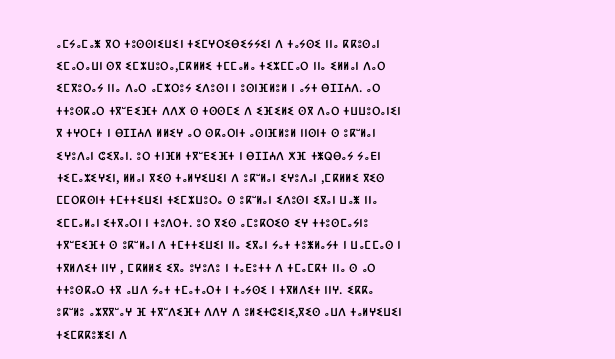ⴰⵎⵢⴰⵎⴰⵥ ⴳⵔ ⵜⵓⵙⵙⵏⵉⵡⵉⵏ ⵜⵉⵎⵖⵔⵉⴱⵉⵢⵢⵉⵏ ⴷ ⵜⴰⵢⵙⵉ ⵏⵏⴰ ⴽⴽⵓⵙⴰⵏ ⵉⵎⴰⵔⴰⵡⵏ ⵙⴳ ⵉⵎⵣⵡⵓⵔⴰ,ⵎⴽⵍⵍⵉ ⵜⵎⵎⴰⵍⴰ ⵜⵉⵣⵎⵎⴰⵔ ⵏⵏⴰ ⵉⵍⵍⴰⵏ ⴷⴰⵔ ⵉⵎⴳⵓⵔⴰⵢ ⵏⵏⴰ ⴷⴰⵔ ⴰⵎⵣⵔⵓⵢ ⵉⴷⵓⵙⵏ ⵏ ⵓⵙⵏⴼⵍⵓⵍ ⵏ ⴰⵢⵜ ⴱⵊⵊⵄⴷ. ⴰⵔ ⵜⵜⵓⵙⴽⴰⵔ ⵜⴳⵯⴹⵉⴼⵜ ⴷⴷⵅ ⵙ ⵜⵙⵙⵎⵉ ⴷ ⵉⴼⵉⵍⵉ ⵙⴳ ⴷⴰⵔ ⵜⵡⵡⵓⵔⴰⵏⵉⵏ ⴳ ⵜⵖⵔⵎⵜ ⵏ ⴱⵊⵊⵄⴷ ⵍⵍⵉⵖ ⴰⵔ ⵙⴽⴰⵔⵏⵜ ⴰⵙⵏⴼⵍⵓⵍ ⵏⵏⵙⵏⵜ ⵙ ⵓⴽⵯⵍⴰⵏ ⵉⵖⵓⴷⴰⵏ ⵛⵉⴳⴰⵏ. ⵓⵔ ⵜⵏⴼⵍ ⵜⴳⵯⴹⵉⴼⵜ ⵏ ⴱⵊⵊⵄⴷ ⵅⴼ ⵜⵥⵕⴱⴰⵢ ⵢⴰⴹⵏ ⵜⵉⵎⴰⵣⵉⵖⵉⵏ, ⵍⵍⴰⵏ ⴳⵉⵙ ⵜⴰⵍⵖⵉⵡⵉⵏ ⴷ ⵓⴽⵯⵍⴰⵏ ⵉⵖⵓⴷⴰⵏ ,ⵎⴽⵍⵍⵉ ⴳⵉⵙ ⵎⵎⵔⴽⵙⵏⵜ ⵜⵎⵜⵜⵉⵡⵉⵏ ⵜⵉⵎⵣⵡⵓⵔⴰ ⵙ ⵓⴽⵯⵍⴰⵏ ⵉⴷⵓⵙⵏ ⵉⴳⴰⵏ ⵡⴰⵥ ⵏⵏⴰ ⵉⵎⵎⴰⵍⴰⵏ ⵉⵜⴳⴰⵔⵏ ⵏ ⵜⵓⴷⵔⵜ. ⵓⵔ ⴳⵉⵙ ⴰⵎⵓⴽⵔⵉⵙ ⵉⵖ ⵜⵜⵓⵙⵎⴰⵢⵏⵓ ⵜⴳⵯⴹⵉⴼⵜ ⵙ ⵓⴽⵯⵍⴰⵏ ⴷ ⵜⵎⵜⵜⵉⵡⵉⵏ ⵏⵏⴰ ⵉⴳⴰⵏ ⵢⴰⵜ ⵜⵓⵥⵍⴰⵢⵜ ⵏ ⵡⴰⵎⵎⴰⵙ ⵏ ⵜⴳⵍⴷⵉⵜ ⵏⵏⵖ , ⵎⴽⵍⵍⵉ ⵉⴳⴰ ⵓⵖⵓⴷⵓ ⵏ ⵜⴰⴹⵓⵜⵜ ⴷ ⵜⵎⴰⵎⴽⵜ ⵏⵏⴰ ⵙ ⴰⵔ ⵜⵜⵓⵙⴽⴰⵔ ⵜⴳ ⴰⵡⴷ ⵢⴰⵜ ⵜⵎⴰⵜⴰⵔⵜ ⵏ ⵜⴰⵢⵙⵉ ⵏ ⵜⴳⵍⴷⵉⵜ ⵏⵏⵖ. ⵉⴽⴽⴰ ⵓⴽⵯⵍⵓ ⴰⵣⴳⴳⵯⴰⵖ ⴼ ⵜⴳⵯⴷⵉⴼⵜ ⴷⴷⵖ ⴷ ⵓⵍⵉⵜⵛⵉⵏⵉ,ⴳⵉⵙ ⴰⵡⴷ ⵜⴰⵍⵖⵉⵡⵉⵏ ⵜⵉⵎⴽⴽⵓⵥⵉⵏ ⴷ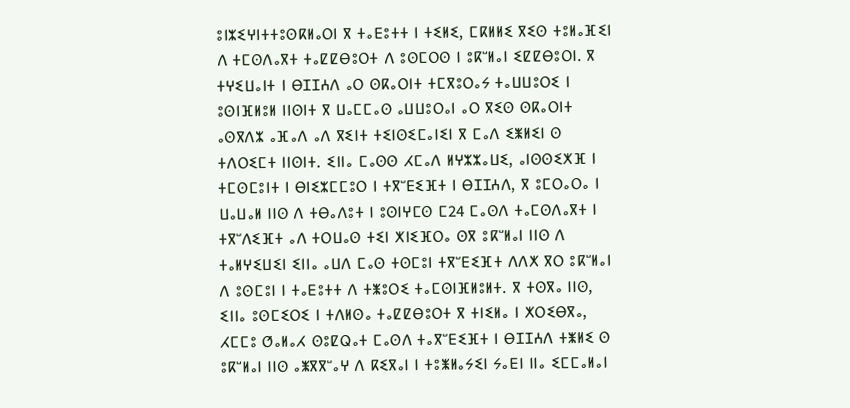ⵓⵏⵣⵉⵖⵏⵜⵜⵓⵙⴽⵍⴰⵔⵏ ⴳ ⵜⴰⴹⵓⵜⵜ ⵏ ⵜⵉⵍⵉ, ⵎⴽⵍⵍⵉ ⴳⵉⵙ ⵜⵓⵍⴰⴼⵉⵏ ⴷ ⵜⵎⵙⴷⴰⴳⵜ ⵜⴰⵇⵇⴱⵓⵔⵜ ⴷ ⵓⵙⵎⵔⵙ ⵏ ⵓⴽⵯⵍⴰⵏ ⵉⵇⵇⴱⵓⵔⵏ. ⴳ ⵜⵖⵉⵡⴰⵏⵜ ⵏ ⴱⵊⵊⵄⴷ ⴰⵔ ⵙⴽⴰⵔⵏⵜ ⵜⵎⴳⵓⵔⴰⵢ ⵜⴰⵡⵡⵓⵔⵉ ⵏ ⵓⵙⵏⴼⵍⵓⵍ ⵏⵏⵙⵏⵜ ⴳ ⵡⴰⵎⵎⴰⵙ ⴰⵡⵡⵓⵔⴰⵏ ⴰⵔ ⴳⵉⵙ ⵙⴽⴰⵔⵏⵜ ⴰⵙⴳⴷⵣ ⴰⴼⴰⴷ ⴰⴷ ⴳⵉⵏⵜ ⵜⵉⵏⵙⵉⵎⴰⵏⵉⵏ ⴳ ⵎⴰⴷ ⵉⵥⵍⵉⵏ ⵙ ⵜⴷⵔⵉⵎⵜ ⵏⵏⵙⵏⵜ. ⵉⵏⵏⴰ ⵎⴰⵙⵙ ⵃⵎⴰⴷ ⵍⵖⵣⵣⴰⵡⵉ, ⴰⵏⵙⵙⵉⵅⴼ ⵏ ⵜⵎⵙⵎⵓⵏⵜ ⵏ ⴱⵏⵉⵣⵎⵎⵓⵔ ⵏ ⵜⴳⵯⴹⵉⴼⵜ ⵏ ⴱⵊⵊⵄⴷ, ⴳ ⵓⵎⵔⴰⵔⴰ ⵏ ⵡⴰⵡⴰⵍ ⵏⵏⵙ ⴷ ⵜⴱⴰⴷⵓⵜ ⵏ ⵓⵙⵏⵖⵎⵙ ⵎ24 ⵎⴰⵙⴷ ⵜⴰⵎⵙⴷⴰⴳⵜ ⵏ ⵜⴳⵯⴷⵉⴼⵜ ⴰⴷ ⵜⵔⵡⴰⵙ ⵜⵉⵏ ⵅⵏⵉⴼⵔⴰ ⵙⴳ ⵓⴽⵯⵍⴰⵏ ⵏⵏⵙ ⴷ ⵜⴰⵍⵖⵉⵡⵉⵏ ⵉⵏⵏⴰ ⴰⵡⴷ ⵎⴰⵙ ⵜⵙⵎⵓⵏ ⵜⴳⵯⴹⵉⴼⵜ ⴷⴷⵅ ⴳⵔ ⵓⴽⵯⵍⴰⵏ ⴷ ⵓⵙⵎⵓⵏ ⵏ ⵜⴰⴹⵓⵜⵜ ⴷ ⵜⵥⵓⵔⵉ ⵜⴰⵎⵙⵏⴼⵍⵓⵍⵜ. ⴳ ⵜⵙⴳⴰ ⵏⵏⵙ, ⵉⵏⵏⴰ ⵓⵙⵎⵉⵔⵉ ⵏ ⵜⴷⵍⵙⴰ ⵜⴰⵇⵇⴱⵓⵔⵜ ⴳ ⵜⵏⵉⵍⴰ ⵏ ⵅⵔⵉⴱⴳⴰ, ⵃⵎⵎⵓ ⵚⴰⵍⴰⵃ ⵙⵓⵇⵕⴰⵜ ⵎⴰⵙⴷ ⵜⴰⴳⵯⴹⵉⴼⵜ ⵏ ⴱⵊⵊⵄⴷ ⵜⵥⵍⵉ ⵙ ⵓⴽⵯⵍⴰⵏ ⵏⵏⵙ ⴰⵥⴳⴳⵯⴰⵖ ⴷ ⴽⵉⴳⴰⵏ ⵏ ⵜⵓⵥⵍⴰⵢⵉⵏ ⵢⴰⴹⵏ ⵏⵏⴰ ⵉⵎⵎⴰⵍⴰⵏ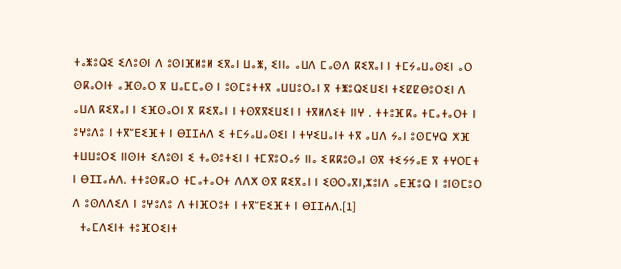ⵜⴰⵥⵓⵕⵉ ⵉⴷⵓⵙⵏ ⴷ ⵓⵙⵏⴼⵍⵓⵍ ⵉⴳⴰⵏ ⵡⴰⵥ, ⵉⵏⵏⴰ ⴰⵡⴷ ⵎⴰⵙⴷ ⴽⵉⴳⴰⵏ ⵏ ⵜⵎⵢⴰⵡⴰⵙⵉⵏ ⴰⵔ ⵙⴽⴰⵔⵏⵜ ⴰⴼⵙⴰⵔ ⴳ ⵡⴰⵎⵎⴰⵙ ⵏ ⵓⵙⵎⵓⵜⵜⴳ ⴰⵡⵡⵓⵔⴰⵏ ⴳ ⵜⵥⵓⵕⵉⵡⵉⵏ ⵜⵉⵇⵇⴱⵓⵔⵉⵏ ⴷ ⴰⵡⴷ ⴽⵉⴳⴰⵏ ⵏ ⵉⴼⵙⴰⵔⵏ ⴳ ⴽⵉⴳⴰⵏ ⵏ ⵜⵙⴳⴳⵉⵡⵉⵏ ⵏ ⵜⴳⵍⴷⵉⵜ ⵏⵏⵖ . ⵜⵜⵓⴼⴽⴰ ⵜⵎⴰⵜⴰⵔⵜ ⵏ ⵓⵖⵓⴷⵓ ⵏ ⵜⴳⵯⴹⵉⴼⵜ ⵏ ⴱⵊⵊⵄⴷ ⵉ ⵜⵎⵢⴰⵡⴰⵙⵉⵏ ⵏ ⵜⵖⵉⵡⴰⵏⵜ ⵜⴳ ⴰⵡⴷ ⵢⴰⵏ ⵓⵙⵎⵖⵕ ⵅⴼ ⵜⵡⵡⵓⵔⵉ ⵏⵏⵙⵏⵜ ⵉⴷⵓⵙⵏ ⵉ ⵜⴰⵙⵓⵜⵉⵏ ⵏ ⵜⵎⴳⵓⵔⴰⵢ ⵏⵏⴰ ⵉⴽⴽⵓⵙⴰⵏ ⵙⴳ ⵜⵉⵢⵢⴰⴹ ⴳ ⵜⵖⵔⵎⵜ ⵏ ⴱⵊⵊⴰⵄⴷ. ⵜⵜⵓⵙⴽⴰⵔ ⵜⵎⴰⵜⴰⵔⵜ ⴷⴷⵅ ⵙⴳ ⴽⵉⴳⴰⵏ ⵏ ⵉⵙⵔⴰⴳⵏ,ⵣⵓⵏⴷ ⴰⴹⴼⵓⵕ ⵏ ⵓⵏⵙⵎⵓⵔ ⴷ ⵓⵙⴷⴷⵉⴷ ⵏ ⵓⵖⵓⴷⵓ ⴷ ⵜⵏⴼⵔⵓⵜ ⵏ ⵜⴳⵯⴹⵉⴼⵜ ⵏ ⴱⵊⵊⵄⴷ.[1]
  ⵜⴰⵎⴷⵉⵏⵜ ⵜⵓⴼⵔⵉⵏⵜ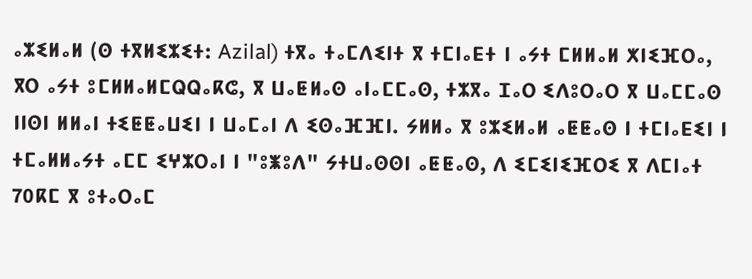ⴰⵣⵉⵍⴰⵍ (ⵙ ⵜⴳⵍⵉⵣⵉⵜ: Azilal) ⵜⴳⴰ ⵜⴰⵎⴷⵉⵏⵜ ⴳ ⵜⵎⵏⴰⴹⵜ ⵏ ⴰⵢⵜ ⵎⵍⵍⴰⵍ ⵅⵏⵉⴼⵔⴰ, ⴳⵔ ⴰⵢⵜ ⵓⵎⵍⵍⴰⵍⵎⵕⵕⴰⴽⵛ, ⴳ ⵡⴰⵟⵍⴰⵙ ⴰⵏⴰⵎⵎⴰⵙ, ⵜⵣⴳⴰ ⵊⴰⵔ ⵉⴷⵓⵔⴰⵔ ⴳ ⵡⴰⵎⵎⴰⵙ ⵏⵏⵙⵏ ⵍⵍⴰⵏ ⵜⵉⵟⵟⴰⵡⵉⵏ ⵏ ⵡⴰⵎⴰⵏ ⴷ ⵉⵙⴰⴼⴼⵏ. ⵢⵍⵍⴰ ⴳ ⵓⵣⵉⵍⴰⵍ ⴰⵟⵟⴰⵙ ⵏ ⵜⵎⵏⴰⴹⵉⵏ ⵏ ⵜⵎⴰⵍⵍⴰⵢⵜ ⴰⵎⵎ ⵉⵖⵣⵔⴰⵏ ⵏ "ⵓⵥⵓⴷ" ⵢⵜⵡⴰⵙⵙⵏ ⴰⵟⵟⴰⵙ, ⴷ ⵉⵎⵉⵏⵉⴼⵔⵉ ⴳ ⴷⵎⵏⴰⵜ 70ⴽⵎ ⴳ ⵓⵜⴰⵔⴰⵎ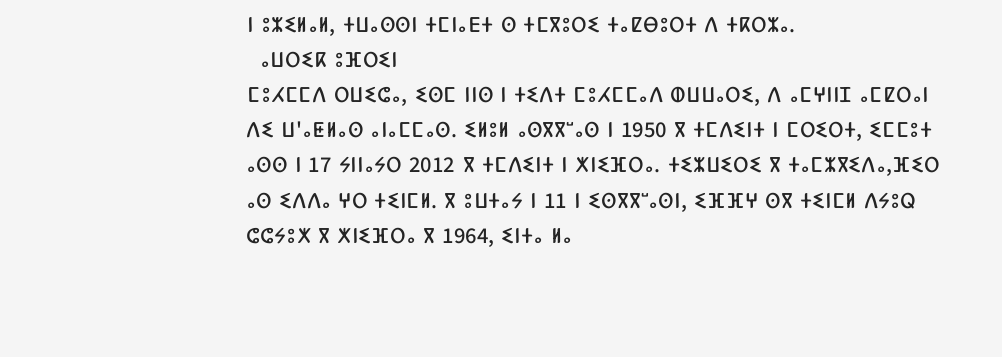ⵏ ⵓⵣⵉⵍⴰⵍ, ⵜⵡⴰⵙⵙⵏ ⵜⵎⵏⴰⴹⵜ ⵙ ⵜⵎⴳⵓⵔⵉ ⵜⴰⵇⴱⵓⵔⵜ ⴷ ⵜⴽⵔⵣⴰ.
  ⴰⵡⵔⵉⴽ ⵓⴼⵔⵉⵏ
ⵎⵓⵃⵎⵎⴷ ⵔⵡⵉⵛⴰ, ⵉⵙⵎ ⵏⵏⵙ ⵏ ⵜⵉⴷⵜ ⵎⵓⵃⵎⵎⴰⴷ ⵀⵡⵡⴰⵔⵉ, ⴷ ⴰⵎⵖⵏⵏⵊ ⴰⵎⵇⵔⴰⵏ ⴷⵉ ⵡ'ⴰⵟⵍⴰⵙ ⴰⵏⴰⵎⵎⴰⵙ. ⵉⵍⵓⵍ ⴰⵙⴳⴳⵯⴰⵙ ⵏ 1950 ⴳ ⵜⵎⴷⵉⵏⵜ ⵏ ⵎⵔⵉⵔⵜ, ⵉⵎⵎⵓⵜ ⴰⵙⵙ ⵏ 17 ⵢⵏⵏⴰⵢⵔ 2012 ⴳ ⵜⵎⴷⵉⵏⵜ ⵏ ⵅⵏⵉⴼⵔⴰ. ⵜⵉⵣⵡⵉⵔⵉ ⴳ ⵜⴰⵎⵣⴳⵉⴷⴰ,ⴼⵉⵔ ⴰⵙ ⵉⴷⴷⴰ ⵖⵔ ⵜⵉⵏⵎⵍ. ⴳ ⵓⵡⵜⴰⵢ ⵏ 11 ⵏ ⵉⵙⴳⴳⵯⴰⵙⵏ, ⵉⴼⴼⵖ ⵙⴳ ⵜⵉⵏⵎⵍ ⴷⵢⵓⵕ ⵛⵛⵢⵓⵅ ⴳ ⵅⵏⵉⴼⵔⴰ ⴳ 1964, ⵉⵏⵜⴰ ⵍⴰ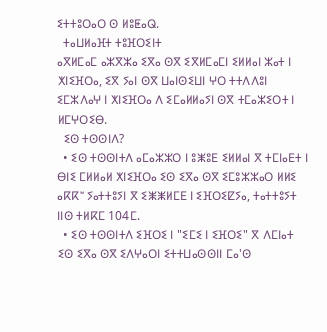ⵉⵜⵜⵓⵔⴰⵔ ⵙ ⵍⵓⵟⴰⵕ.
  ⵜⴰⵡⵍⴰⴼⵜ ⵜⵓⴼⵔⵉⵏⵜ
ⴰⴳⵍⵎⴰⵎ ⴰⵣⴳⵣⴰ ⵉⴳⴰ ⵙⴳ ⵉⴳⵍⵎⴰⵎⵏ ⵉⵍⵍⴰⵏ ⵣⴰⵜ ⵏ ⵅⵏⵉⴼⵔⴰ, ⵉⴳ ⵢⴰⵏ ⵙⴳ ⵡⴰⵏⵙⵉⵡⵏ ⵖⵔ ⵜⵜⴷⴷⵓⵏ ⵉⵎⵣⴷⴰⵖ ⵏ ⵅⵏⵉⴼⵔⴰ ⴷ ⵉⵎⴰⵍⵍⴰⵢⵏ ⵙⴳ ⵜⵎⴰⵣⵉⵔⵜ ⵏ ⵍⵎⵖⵔⵉⴱ.
  ⵉⵙ ⵜⵙⵙⵏⴷ?
  • ⵉⵙ ⵜⵙⵙⵏⵜⴷ ⴰⵎⴰⵣⵣⵔ ⵏ ⵓⵥⵓⴹ ⵉⵍⵍⴰⵏ ⴳ ⵜⵎⵏⴰⴹⵜ ⵏ ⴱⵏⵉ ⵎⵍⵍⴰⵍ ⵅⵏⵉⴼⵔⴰ ⵉⵙ ⵉⴳⴰ ⵙⴳ ⵉⵎⵓⵣⵣⴰⵔ ⵍⵍⵉ ⴰⴽⴽⵯ ⵢⴰⵜⵜⵓⵢⵏ ⴳ ⵉⵥⵥⵍⵎⴹ ⵏ ⵉⴼⵔⵉⵇⵢⴰ, ⵜⴰⵜⵜⵓⵢⵜ ⵏⵏⵙ ⵜⵍⴽⵎ 104ⵎ.
  • ⵉⵙ ⵜⵙⵙⵏⵜⴷ ⵉⴼⵔⵉ ⵏ "ⵉⵎⵉ ⵏ ⵉⴼⵔⵉ" ⴳ ⴷⵎⵏⴰⵜ ⵉⵙ ⵉⴳⴰ ⵙⴳ ⵉⴷⵖⴰⵔⵏ ⵉⵜⵜⵡⴰⵙⵙⵏⵏ ⵎⴰ'ⵙ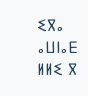ⵉⴳⴰ ⴰⵡⵏⴰⴹ ⵍⵍⵉ ⴳ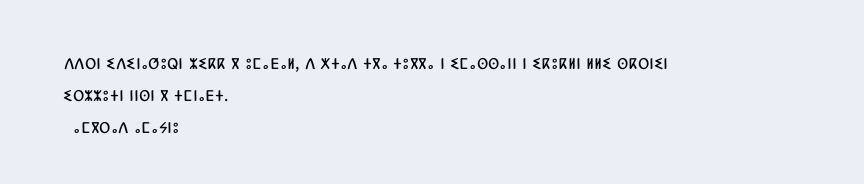ⴷⴷⵔⵏ ⵉⴷⵉⵏⴰⵚⵓⵕⵏ ⵣⵉⴽⴽ ⴳ ⵓⵎⴰⴹⴰⵍ, ⴷ ⵅⵜⴰⴷ ⵜⴳⴰ ⵜⵓⴳⴳⴰ ⵏ ⵉⵎⴰⵙⵙⴰⵏⵏ ⵏ ⵉⴽⵓⴽⵍⵏ ⵍⵍⵉ ⵙⴽⵔⵏⵉⵏ ⵉⵔⵣⵣⵓⵜⵏ ⵏⵏⵙⵏ ⴳ ⵜⵎⵏⴰⴹⵜ.
  ⴰⵎⴳⵔⴰⴷ ⴰⵎⴰⵢⵏⵓ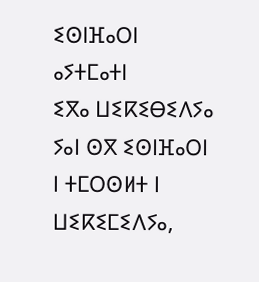ⵉⵙⵏⴼⴰⵔⵏ ⴰⵢⵜⵎⴰⵜⵏ
ⵉⴳⴰ ⵡⵉⴽⵉⴱⵉⴷⵢⴰ ⵢⴰⵏ ⵙⴳ ⵉⵙⵏⴼⴰⵔⵏ ⵏ ⵜⵎⵔⵙⵍⵜ ⵏ ⵡⵉⴽⵉⵎⵉⴷⵢⴰ,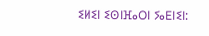ⵉⵍⵉⵏ ⵉⵙⵏⴼⴰⵔⵏ ⵢⴰⴹⵏⵉⵏ: